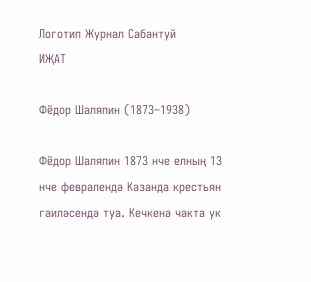Логотип Журнал Сабантуй
ИҖАТ

Фёдор Шаляпин (1873–1938)

Фёдор Шаляпин 1873 нче елның 13 нче февралендә Казанда крестьян гаиләсендә туа. Кечкенә чакта ук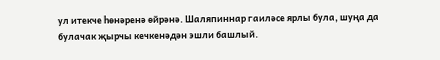ул итекче һөнәренә өйрәнә. Шаляпиннар гаиләсе ярлы була, шуңа да булачак җырчы кечкенәдән эшли башлый.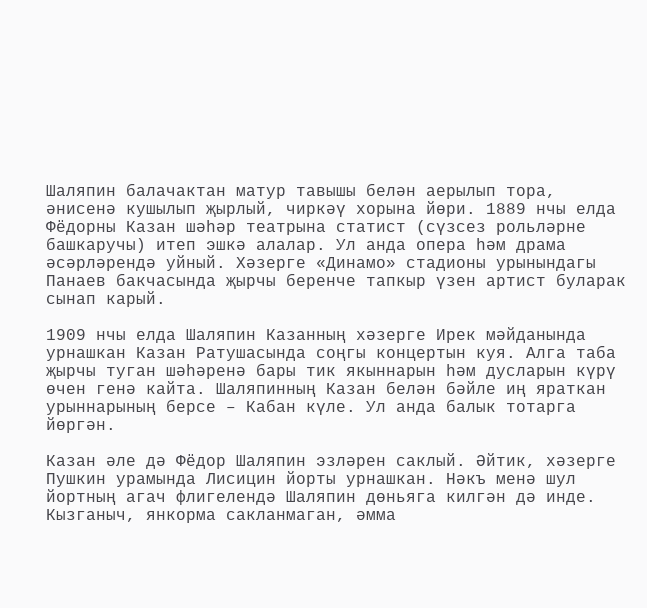Шаляпин балачактан матур тавышы белән аерылып тора, әнисенә кушылып җырлый, чиркәү хорына йөри. 1889 нчы елда Фёдорны Казан шәһәр театрына статист (сүзсез рольләрне башкаручы) итеп эшкә алалар. Ул анда опера һәм драма әсәрләрендә уйный. Хәзерге «Динамо» стадионы урынындагы Панаев бакчасында җырчы беренче тапкыр үзен артист буларак сынап карый.

1909 нчы елда Шаляпин Казанның хәзерге Ирек мәйданында урнашкан Казан Ратушасында соңгы концертын куя. Алга таба җырчы туган шәһәренә бары тик якыннарын һәм дусларын күрү өчен генә кайта. Шаляпинның Казан белән бәйле иң яраткан урыннарының берсе – Кабан күле. Ул анда балык тотарга йөргән.

Казан әле дә Фёдор Шаляпин эзләрен саклый. Әйтик, хәзерге Пушкин урамында Лисицин йорты урнашкан. Нәкъ менә шул йортның агач флигелендә Шаляпин дөньяга килгән дә инде. Кызганыч, янкорма сакланмаган, әмма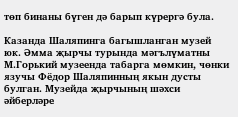төп бинаны бүген дә барып күрергә була.

Казанда Шаляпинга багышланган музей юк. Әмма җырчы турында мәгълүматны М.Горький музеенда табарга мөмкин, чөнки язучы Фёдор Шаляпинның якын дусты булган. Музейда җырчының шәхси әйберләре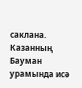саклана. Казанның Бауман урамында исә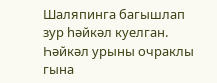Шаляпинга багышлап зур һәйкәл куелган. Һәйкәл урыны очраклы гына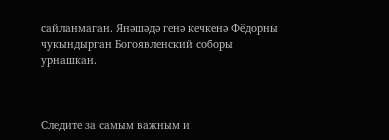сайланмаган. Янәшәдә генә кечкенә Фёдорны чукындырган Богоявленский соборы урнашкан.



Следите за самым важным и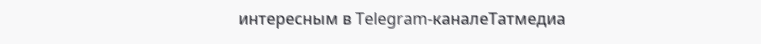интересным в Telegram-каналеТатмедиа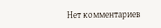Нет комментариев